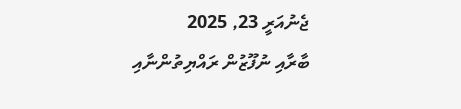ޖެނުއަރީ 23, 2025
ބާރާއި ނުފޫޒުން ރައްޔިތުންނާއި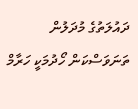ދައުލަތުގެ މުދަލުން ތަނަވަސްކަން ހޯދުމަކީ ހަރާމް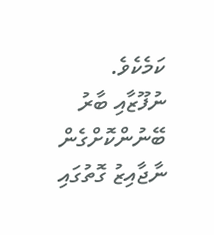ކަމެކެވެ.
ނުފޫޒާއި ބާރު ބޭނުންކޮށްގެން ނާޖާއިޒު ގޮތުގައި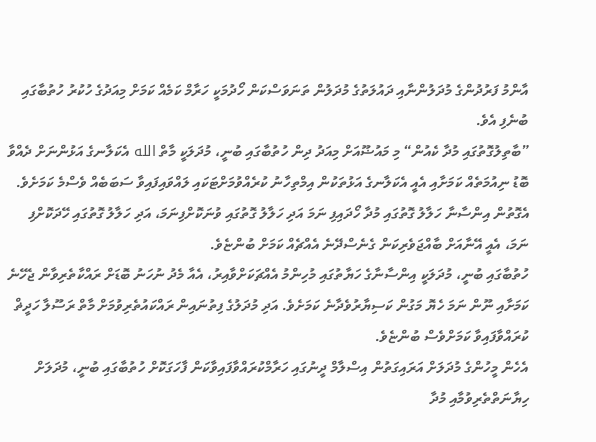އާންމު ފަރުދުންގެ މުދަލުންނާއި ދައުލަތުގެ މުދަލުން ތަނަވަސްކަން ހޯދުމަކީ ހަރާމް ކަމެއް ކަމަށް މިއަދުގެ ހުކުރު ހުތުބާގައި ބުނެފި އެވެ.
”ބާތިލުގޮތުގައި މުދާ ކެއުން“ މި މައުޟޫއަށް މިއަދު ދިން ހުތުބާގައި ބުނީ، މުދަލަކީ މާތް الله އެކަލާނގެ އަޅުންނަށް ދެއްވާ ބޮޑު ނިއުމަތެއް ކަމަށާއި އެއީ އެކަލާނގެ އަޅުތަކުން އިމްތިހާނު ކުރެއްވުމަށްޓަކައި ލައްވައިފައިވާ ސަބަބެއް ވެސްމެ ކަމަށެވެ. އެގޮތުން އިންސާނާ ހަލާލު ގޮތުގައި މުދާ ހޯދައިފި ނަމަ އަދި ހަލާލު ގޮތުގައި ވުނަކޮށްފިނަމަ، އަދި ހަލާލު ގޮތުގައި ހޭދަކޮށްފި ނަމަ، އެއީ އޭނާއަށް ބާއްޖަވެރިކަން ގެނެސްދޭނެ އެއްޗެއް ކަމަށް ބުންޏެވެ.
ހުތުބާގައި ބުނީ، މުދަލަކީ އިންސާނާގެ ހަޔާތުގައި މުހިންމު އެއްޗަކަށްވާއިރު، އެއާ މެދު ނުހަނު ބޮޑަށް ރައްކާތެރިވާން ޖެހޭނެ ކަމަށާއި ނޫން ނަމަ ހެޔޮ މަގުން ކަސިޔާރުވެދާނެ ކަމަށެވެ. އަދި މުދަލުގެ ފިތުނައިން ރައްކައުތެރިވުމަށް މާތް ރަސޫލާ ހަދީޡް ކުރައްވާފައިވާ ކަމަށްވެސް ބުންޏެވެ.
އެހެން މީހުންގެ މުދަލަށް އަރައިގަތުން އިސްލާމް ދީނުގައި ހަރާމްކުރައްވާފައިވާކަން ފާހަގަކޮށް ހުތުބާގައި ބުނީ، މުދަލަށް ހިޔާނަތްތެރިވުމާއި މުދާ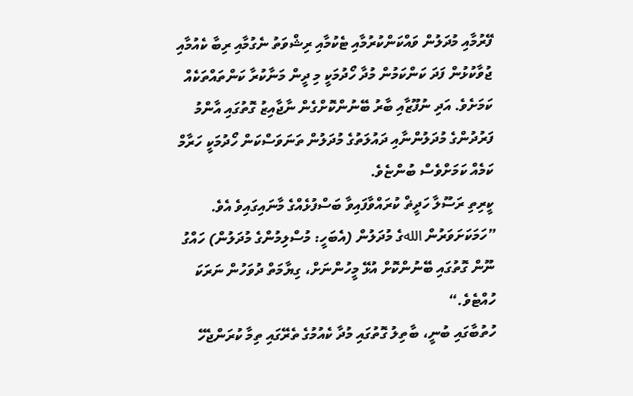ފޭރުމާއި މުދަލުން ވައްކަންކުރުމާއި ޓެކުމާއި ރިޝްވަތު ނެގުމާއި ރިބާ ކެއުމާއި ޖުވާކުޅުން ފަދަ ކަންކަމުން މުދާ ހޯދުމަކީ މި ދީން މަނާކުރާ ކަންތައްތަކެއް ކަމަށެވެ. އަދި ނުފޫޒާއި ބާރު ބޭނުންކޮށްގެން ނާޖާއިޒު ގޮތުގައި އާންމު ފަރުދުންގެ މުދަލުންނާއި ދައުލަތުގެ މުދަލުން ތަނަވަސްކަން ހޯދުމަކީ ހަރާމް ކަމެއް ކަމަށްވެސް ބުންޏެވެ.
ކީރިތި ރަސޫލާ ހަދީޡް ކުރައްވާފައިވާ ބަސްފުޅެއްގެ މާނައިގައިވެ އެވެ.
”ހަމަކަށަވަރުން اللهގެ މުދަލުން (އެބަހީ: މުސްލިމުންގެ މުދަލުން) ހައްގު ނޫން ގޮތުގައި ބޭނުންކޮށް އުޅޭ މީހުންނަށް، ގިޔާމަތް ދުވަހުން ނަރަކަ ހުއްޓެވެ.“
ހުތުބާގައި ބުނީ، ބާތިލު ގޮތުގައި މުދާ ކެއުމުގެ ތެރޭގައި ތިމާ ކުރަންޖެހޭ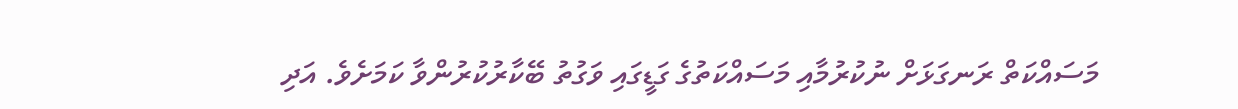މަސައްކަތް ރަނގަޅަށް ނުކުރުމާއި މަސައްކަތުގެ ގަޑީގައި ވަގުތު ބޭކާރުކުރުންވާ ކަމަށެވެ. އަދި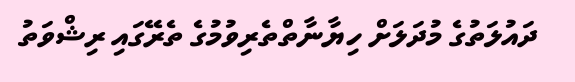ދައުލަތުގެ މުދަލަށް ހިޔާނާތްތެރިވުމުގެ ތެރޭގައި ރިޝްވަތު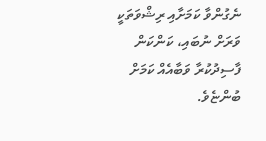ނެގުންވާ ކަމަށާއި ރިޝްވަތަކީ ވަރަށް ނުބައި، ކަންކަން ފާސިދުކުރާ ވަބާއެއް ކަމަށް ބުންޏެވެ.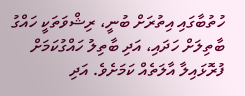ހުތުބާގައި އިތުރަށް ބުނީ، ރިޝްވަތަކީ ހައްގު ބާތިލަށް ހަދައި، އަދި ބާތިލު ހައްގުކަމަށް ފުރޮޅައިލާ އާލަތެއް ކަމަށެވެ. އަދި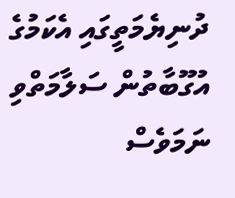ދުނިޔެމަތީގައި އެކަމުގެ އުގޫބާތުން ސަލާމަތްވި ނަމަވެސް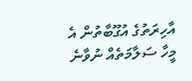އާހިރަތުގެ އުގޫބާތުން އެ މީހާ ސަލާމަތެއް ނުވާނެ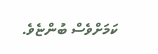ކަމަށްވެސް ބުންޏެވެ.